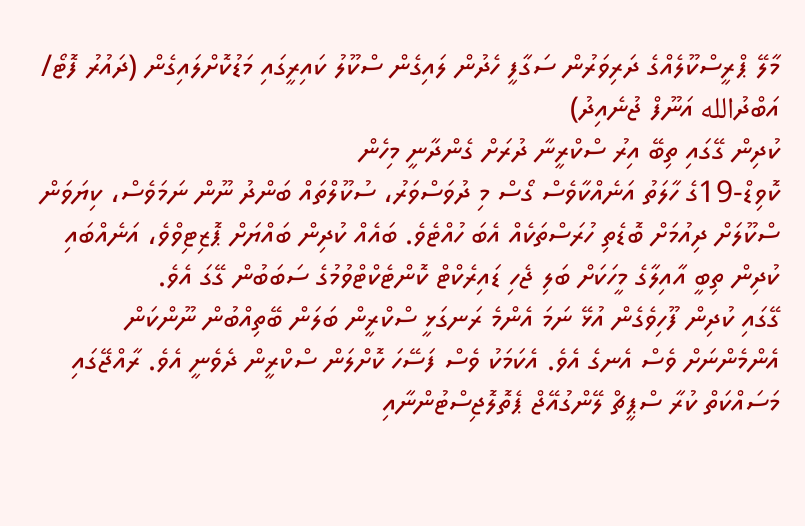މާލޭ ޕްރީސްކޫލެއްގެ ދަރިވަރުން ސަގާފީ ހެދުން ލައިގެން ސްކޫލު ކައިރީގައި މަޑުކޮށްލައިގެން (ދައުރު ފޮޓޯ/ އަބްދުالله އަނޫފް ޖުނެއިދު)
ކުދިން ގޭގައި ތިބޭ އިރު ސްކްރީނާ ދުރަށް ގެންދާނީ މިހެން
ކޮވިޑް-19ގެ ހާލަތު އަނެއްކާވެސް ގޯސް މި ދުވަސްވަރު، ސުކޫލްތައް ބަންދު ނޫން ނަމަވެސް، ކިޔަވަން ސްކޫލަށް ދިއުމަށް ބޮޑެތި ހުރަސްތަކެއް އެބަ ހުއްޓެވެ. ބައެއް ކުދިން ބައްޔަށް ޕޮޒިޓިވްވެ، އަނެއްބައި ކުދިން ތިބީ އާއިލާގެ މީހަކަށް ބަލި ޖެހި ޑައިރެކްޓް ކޮންޓެކްޓްވުމުގެ ސަބަބުން ގޭގަ އެވެ.
ގޭގައި ކުދިން ފޫހިވެގެން އުޅޭ ނަމަ އެންމެ ރަނގަޅީ ސްކްރީން ބަލަން ބޭތިއްބުން ނޫންކަން އެންމެންނަށް ވެސް އެނގެ އެވެ. އެކަމަކު ވެސް ފަސޭހަ ކޮށްލަން ސްކްރީން ދެވެނީ އެވެ. ރާއްޖޭގައި މަސައްކަތް ކުރާ ސްޕީޗް ލޭންގުއޭޖް ޕެތޮލޮޖިސްޓުންނާއި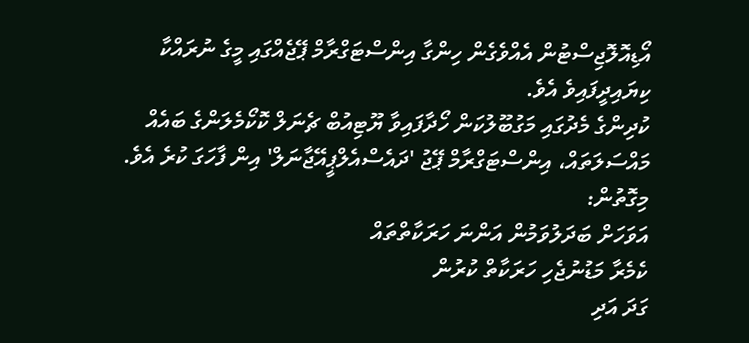އޯޑިއޮލޮޖިސްޓުން އެއްވެގެން ހިންގާ އިންސްޓަގްރާމް ޕޭޖެއްގައި މީގެ ނުރައްކާ ކިޔައިދީފައިވެ އެވެ.
ކުދިންގެ މެދުގައި މަގުބޫލުކަން ހޯދާފައިވާ ޔޫޓިއުބް ޗެނަލް ކޮކޯމެލަންގެ ބައެއް މައްސަލަތައް، އިންސްޓަގްރާމް ޕޭޖު 'ދައެސްއެލްޕީއޭޖާނަލް' އިން ފާހަގަ ކުރެ އެވެ. މިގޮތުން:
އަވަހަށް ބަދަލުވަމުން އަންނަ ހަރަކާތްތައް
ކެމެރާ މަޑުނުޖެހި ހަރަކާތް ކުރުން
ގަދަ އަދި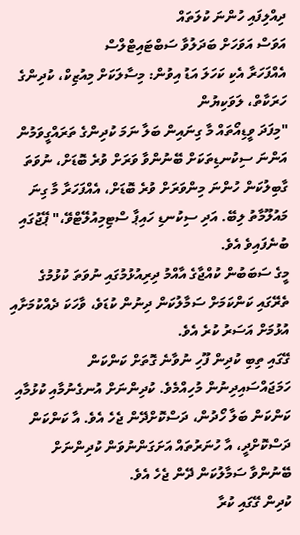ދިއްލިފައި ހުންނަ ކުލަތައް
އަވަސް އަވަހަށް ބަދަލުވާ ސަބްޓައިޓްލްސް
އެއްފަހަރާ އެކި ކަހަލަ އަޑު އިވުން: މިސާލަކަށް މިއުޒިކް، ކުދިންގެ ހަރަކާތް، ލަވަކިޔުން
"މިފަދަ ވީޑިއޯތައް މާ ގިނައިން ބަލާ ނަމަ ކުދިންގެ ތަރައްގީވަމުން އަންނަ ސިކުނޑިތަކަށް ބޭނުންވާ ވަރަށް ވުރެ ބޮޑަށް، ނުވަތަ ގާބިލުކަން ހުންނަ މިންވަރަށް ވުރެ ބޮޑަށް، އެއްފަހަރާ މާ ގިނަ މައުލޫމާތު ލިބޭ. އަދި ސިކުނޑި ހައިޕާ ސްޓިމިއުލޭޓްވޭ،" ޕޭޖުގައި ބުނެފައިވެ އެވެ.
މީގެ ސަބަބުން ކުއްޖާގެ އާއްމު ދިރިއުޅުމުގައި ނުވަތަ ކުޅުމުގެ ތެރޭގައި ކަންކަމަށް ސަމާލުކަން ދިނުން ކުޑަވެ، ވާހަކަ ދެއްކުމަށާއި އުޅުމަށް އަސަރު ކުރެ އެވެ.
ގޭގައި ތިބި ކުދިން ފޫހި ނުވާނެ ގޮތަށް ކަންކަން ހަމަޖައްސައިދިނުން މުހިއްމެވެ. ކުދިންނަށް އުނގެނުމާއި ކުޅުމާއި ކަންކަން ބަލާ ހޯދުން، ދަސްކޮށްދޭން ޖެހެ އެވެ. އާ ކަންކަން ދަސްކޮށްދީ، އާ ހުނަރުތައް އަށަގަންނުވަން ކުދިންނަށް ބޭނުންވާ ސަމާލުކަން ދޭން ޖެހެ އެވެ.
ކުދިން ގޭގައި ކުރާ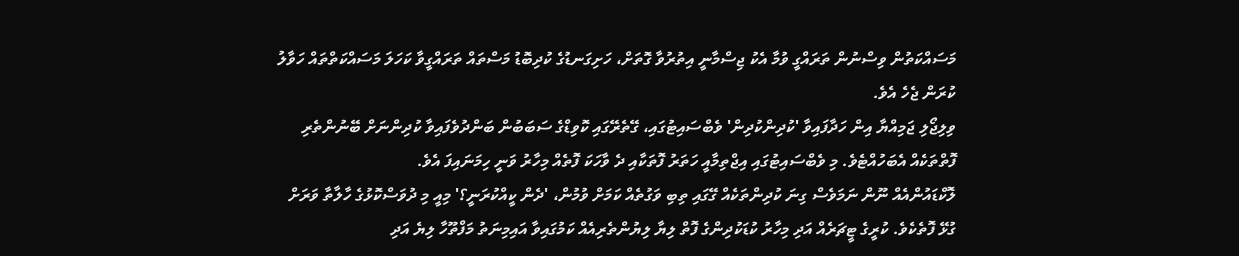މަސައްކަތުން ވިސްނުން ތަރައްގީ ވުމާ އެކު ޖިސްމާނީ އިތުރުވާ ގޮތަށް، ހަށިގަނޑުގެ ކުދިބޮޑު މަސްތައް ތަރައްގީވާ ކަހަލަ މަސައްކަތްތައް ހަވާލު ކުރަން ޖެހެ އެވެ.
ވިލިޖޯލި ޖަމިއްޔާ އިން ހަދާފައިވާ 'ކުދިންކުދިން' ވެބްސައިޓުގައި، ގޭތެރޭގައި ކޮވިޑްގެ ސަބަބުން ބަންދުވެފައިވާ ކުދިންނަށް ބޭނުންތެރި ފޮތްތަކެއް އެބަހުއްޓެވެ. މި ވެބްސައިޓުގައި އިޖްތިމާއީ ހަތަރު ފޮތަކާއި ދެ ވާހަކަ ފޮތެއް މިހާރު ވަނީ ހިމަނައިފަ އެވެ.
ލޮކްޑައުންއެއް ނޫން ނަމަވެސް ގިނަ ކުދިންތަކެއް ގޭގައި ތިބި ވަގުތެއް ކަމަށް ވުމުން، 'ދެން ކީއްކުރަނީ؟' މިއީ މި ދުވަސްކޮޅުގެ ހާލާތާ ވަރަށް ގުޅޭ ފޮތެކެވެ. ކުރީގެ ޓީޗަރެއް އަދި މިހާރު ކުޑަކުދިންގެ ފޮތް ލިޔާ ލިޔުންތެރިއެއް ކަމުގައިވާ އައިމިނަތު މަފްތޫހާ ލިޔެ އަދި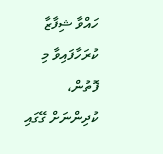ހައްވާ ޝިފާޒާ ކުރަހާފައިވާ މި ފޮތުން، ކުދިންނަށް ގޭގައި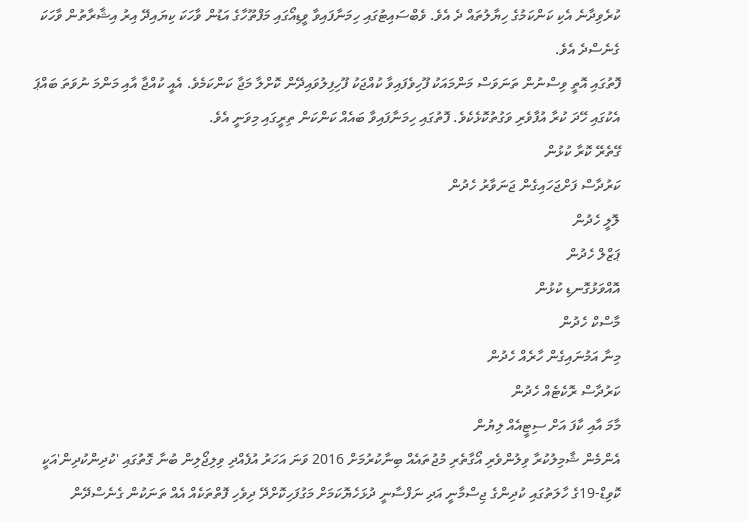ކުރެވިދާނެ އެކި ކަންކަމުގެ ހިޔާލުތައް ދެ އެވެ. ވެބްސައިޓުގައި ހިމަނާފައިވާ ވީޑިއޯގައި މަފްތޫހާގެ އަޑުން ވާހަކަ ކިޔައިދޭ އިރު އިޝާރާތުން ވާހަކަ ގެނެސްދެ އެވެ.
ފޮތުގައި އޮތީ ވިސްނުން ތަނަވަސް މަންމައަކު ފޫހިވެފައިވާ ކުއްޖަކު ފޫހިފިލުވައިދޭން ކޮށްލާ މަޖާ ކަންކަމެވެ. އެއީ ކުއްޖާ އާއި މަންމަ ނުވަތަ ބައްޕަ އެކުގައި ހޭދަ ކުރާ އުފާވެރި ވަގުތުކޮޅެކެވެ. ފޮތުގައި ހިމަނާފައިވާ ބައެއް ކަންކަން ތިރީގައި މިވަނީ އެވެ.
ގޭތެރޭ ކޮރާ ކުޅުން
ކަރުދާސް ފަށްޖަހައިގެން ޖަނަވާރު ހެދުން
ލޮލީ ހެދުން
ޕަޒްލް ހެދުން
އޮއްވަޅުގޮނޑި ކުޅުން
މާސްކް ހެދުން
މިނާ އަމުނައިގެން ހާރެއް ހެދުން
ކަރުދާސް ރޮކެޓެއް ހެދުން
މާމަ އާއި ކާފަ އަށް ސިޓީއެއް ލިޔުން
އެންމެން ޝާމިލުކުރާ ވިލުންވެރި އޯގާތެރި މުޖުތައެއް ބިނާކުރުމަށް 2016 ވަނަ އަހަރު އުފެއްދި ވިލިޖޯލިން ބުނާ ގޮތުގައި 'ކުދިންކުދިން'އަކީ ކޮވިޑް-19ގެ ހާލަތުގައި ކުދިންގެ ޖިސްމާނީ އަދި ނަފްސާނީ ދުޅަހެޔޮކަމަށް މަގުފަހިކޮށްދޭ ދިވެހި ފޮތްތަކެއް އެއް ތަނަކުން ގެނެސްދޭން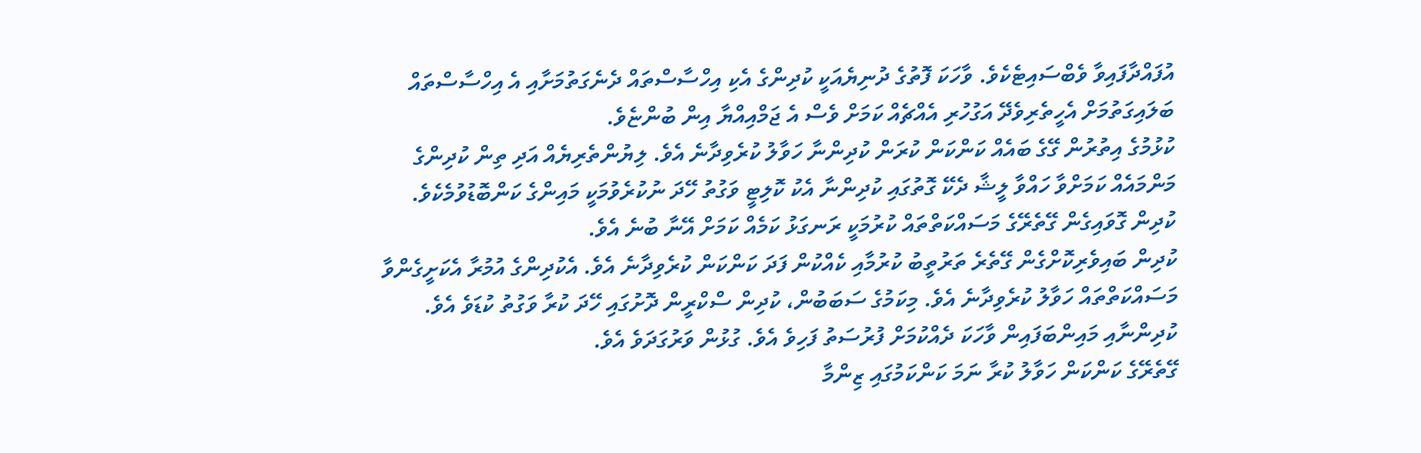އުފައްދާފައިވާ ވެބްސައިޓެކެވެ. ވާހަކަ ފޮތުގެ ދުނިޔެއަކީ ކުދިންގެ އެކި އިހްސާސްތައް ދެނެގަތުމަށާއި އެ އިހްސާސްތައް ބަލައިގަތުމަށް އެހީތެރިވެދޭ އަގުހުރި އެއްޗެއް ކަމަށް ވެސް އެ ޖަމްއިއްޔާ އިން ބުންޏެވެ.
ކުޅުމުގެ އިތުރުން ގޭގެ ބައެއް ކަންކަން ކުރަން ކުދިންނާ ހަވާލު ކުރެވިދާނެ އެވެ. ލިޔުންތެރިޔެއް އަދި ތިން ކުދިންގެ މަންމައެއް ކަމަށްވާ ހައްވާ ލީޝާ ދެކޭ ގޮތުގައި ކުދިންނާ އެކު ކޮލިޓީ ވަގުތު ހޭދަ ނުކުރެވުމަކީ މައިންގެ ކަންބޮޑުވުމެކެވެ. ކުދިން ގޮވައިގެން ގޭތެރޭގެ މަސައްކަތްތައް ކުރުމަކީ ރަނގަޅު ކަމެއް ކަމަށް އޭނާ ބުނެ އެވެ.
ކުދިން ބައިވެރިކޮށްގެން ގޭތެރެ ތަރުތީބު ކުރުމާއި ކެއްކުން ފަދަ ކަންކަން ކުރެވިދާނެ އެވެ. އެކުދިންގެ އުމުރާ އެކަށީގެންވާ މަސައްކަތްތައް ހަވާލު ކުރެވިދާނެ އެވެ. މިކަމުގެ ސަބަބުން، ކުދިން ސްކްރީން ދޮށުގައި ހޭދަ ކުރާ ވަގުތު ކުޑަވެ އެވެ. ކުދިންނާއި މައިންބަފައިން ވާހަކަ ދެއްކުމަށް ފުރުސަތު ފަހިވެ އެވެ. ގުޅުން ވަރުގަދަވެ އެވެ.
ގޭތެރޭގެ ކަންކަން ހަވާލު ކުރާ ނަމަ ކަންކަމުގައި ޒިންމާ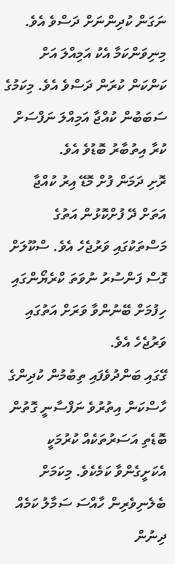ނަގަން ކުދިންނަށް ދަސްވެ އެވެ. މިނިވަންކަމާ އެކު އަމިއްލަ އަށް ކަންކަން ކުރަން ދަސްވެ އެވެ. މިކަމުގެ ސަބަބުން ކުއްޖާ އަމިއްލަ ނަފްސަށް ކުރާ އިތުބާރު ބޮޑުވެ އެވެ.
ރޮށި ދަމަން ފުށް މޮޑޭ އިރު ކުއްޖާ އަތަށް ދޭ ފުށްކޮޅުން އަތުގެ މަސްތަކުގައި ވަރުޖެހެ އެވެ. ސްކޫލަށް ގޮސް ފަންސުރު ނުވަތަ ކްރެޔޯންގައި ހިފުމަށް ބޭނުންވާ ވަރަށް އަތުގައި ވަރުޖެހެ އެވެ.
ގޭގައި ބަންދުވެފައި ތިބުމުން ކުދިންގެ ހާސްކަން އިތުރުވެ ނަފްސާނީ ގޮތުން ބޮޑެތި އަސަރުތަކެއް ކުރުމަކީ އެކަށީގެންވާ ކަމެކެވެ. މިކަމަށް ބެލެނިވެރިން ހާއްސަ ސަމާލު ކަމެއް ދިނުން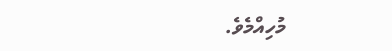މުހިއްމެވެ.